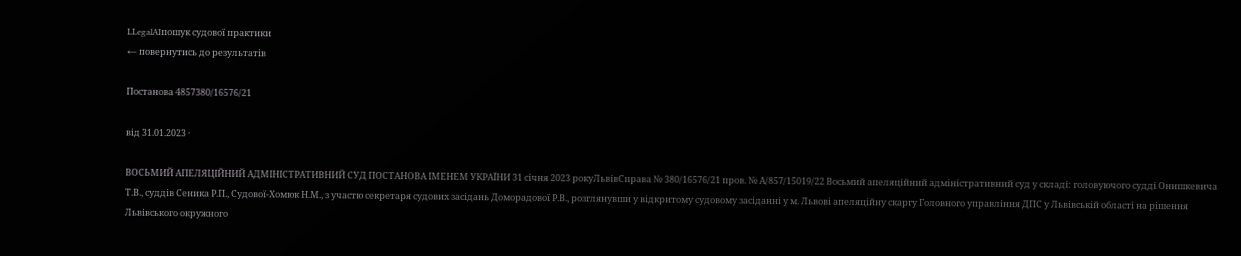LLegalAIпошук судової практики
← повернутись до результатів

Постанова 4857380/16576/21

від 31.01.2023 ·

ВОСЬМИЙ АПЕЛЯЦІЙНИЙ АДМІНІСТРАТИВНИЙ СУД ПОСТАНОВА ІМЕНЕМ УКРАЇНИ 31 січня 2023 рокуЛьвівСправа № 380/16576/21 пров. № А/857/15019/22 Восьмий апеляційний адміністративний суд у складі: головуючого судді Онишкевича Т.В., суддів Сеника Р.П., Судової-Хомюк Н.М., з участю секретаря судових засідань Доморадової Р.В., розглянувши у відкритому судовому засіданні у м. Львові апеляційну скаргу Головного управління ДПС у Львівській області на рішення Львівського окружного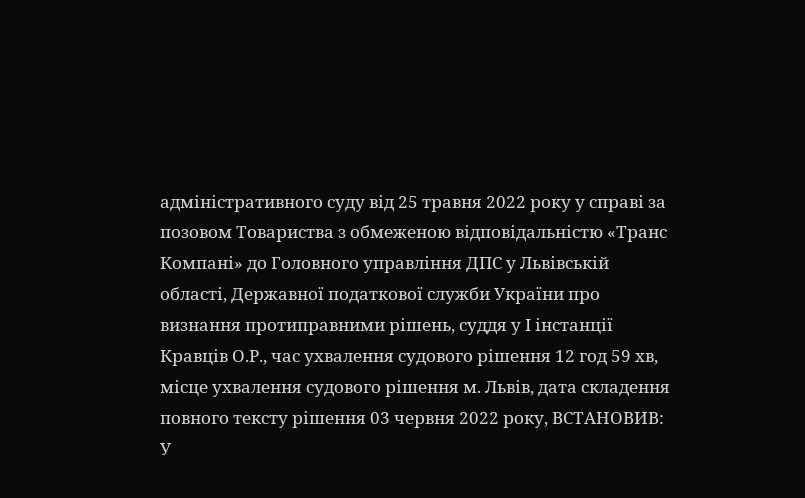адміністративного суду від 25 травня 2022 року у справі за позовом Товариства з обмеженою відповідальністю «Транс Компані» до Головного управління ДПС у Львівській області, Державної податкової служби України про визнання протиправними рішень, суддя у І інстанції Кравців О.Р., час ухвалення судового рішення 12 год 59 хв, місце ухвалення судового рішення м. Львів, дата складення повного тексту рішення 03 червня 2022 року, ВСТАНОВИВ: У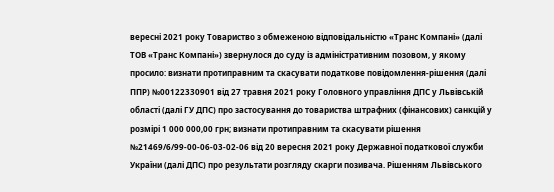вересні 2021 року Товариство з обмеженою відповідальністю «Транс Компані» (далі ТОВ «Транс Компані») звернулося до суду із адміністративним позовом, у якому просило: визнати протиправним та скасувати податкове повідомлення-рішення (далі ППР) №00122330901 від 27 травня 2021 року Головного управління ДПС у Львівській області (далі ГУ ДПС) про застосування до товариства штрафних (фінансових) санкцій у розмірі 1 000 000,00 грн; визнати протиправним та скасувати рішення №21469/6/99-00-06-03-02-06 від 20 вересня 2021 року Державної податкової служби України (далі ДПС) про результати розгляду скарги позивача. Рішенням Львівського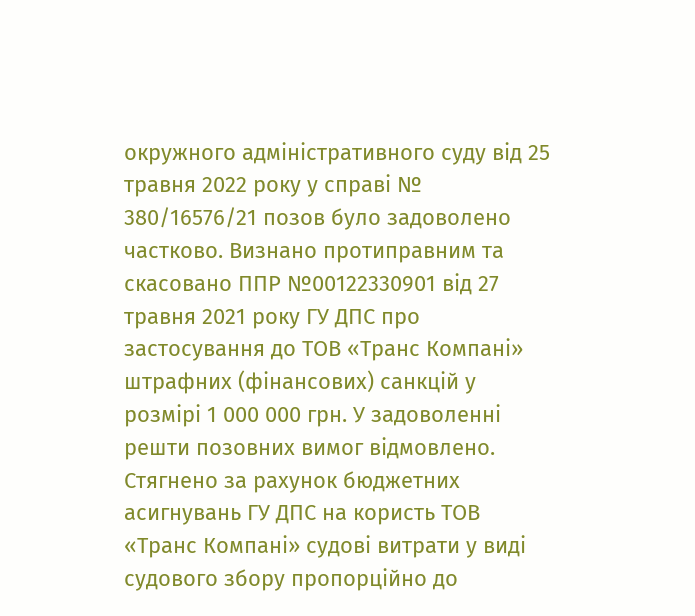окружного адміністративного суду від 25 травня 2022 року у справі № 380/16576/21 позов було задоволено частково. Визнано протиправним та скасовано ППР №00122330901 від 27 травня 2021 року ГУ ДПС про застосування до ТОВ «Транс Компані» штрафних (фінансових) санкцій у розмірі 1 000 000 грн. У задоволенні решти позовних вимог відмовлено. Стягнено за рахунок бюджетних асигнувань ГУ ДПС на користь ТОВ «Транс Компані» судові витрати у виді судового збору пропорційно до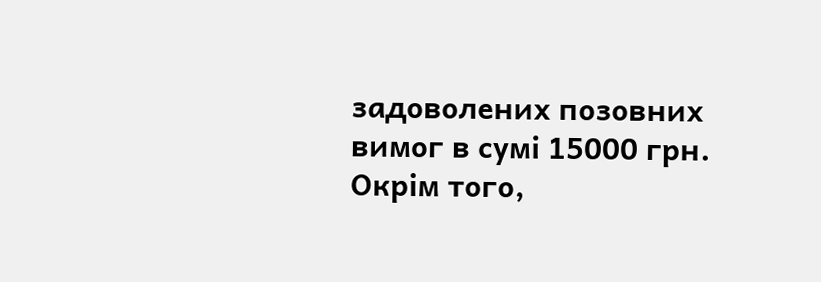задоволених позовних вимог в сумі 15000 грн. Окрім того,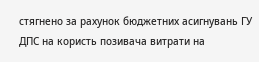стягнено за рахунок бюджетних асигнувань ГУ ДПС на користь позивача витрати на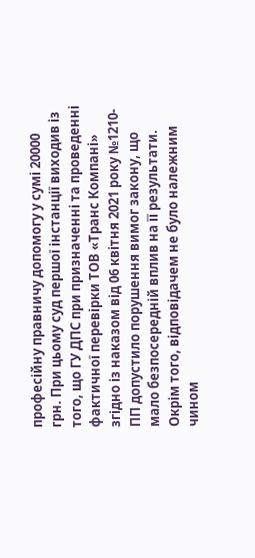професійну правничу допомогу у сумі 20000 грн. При цьому суд першої інстанції виходив із того, що ГУ ДПС при призначенні та проведенні фактичної перевірки ТОВ «Транс Компані» згідно із наказом від 06 квітня 2021 року №1210-ПП допустило порушення вимог закону, що мало безпосередній вплив на її результати. Окрім того, відповідачем не було належним чином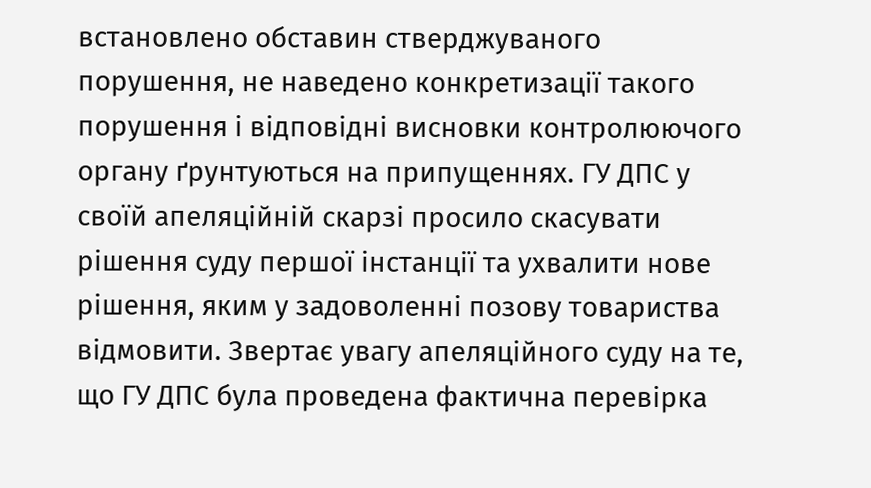встановлено обставин стверджуваного порушення, не наведено конкретизації такого порушення і відповідні висновки контролюючого органу ґрунтуються на припущеннях. ГУ ДПС у своїй апеляційній скарзі просило скасувати рішення суду першої інстанції та ухвалити нове рішення, яким у задоволенні позову товариства відмовити. Звертає увагу апеляційного суду на те, що ГУ ДПС була проведена фактична перевірка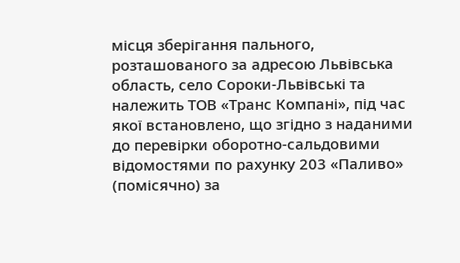місця зберігання пального, розташованого за адресою Львівська область, село Сороки-Львівські та належить ТОВ «Транс Компані», під час якої встановлено, що згідно з наданими до перевірки оборотно-сальдовими відомостями по рахунку 203 «Паливо» (помісячно) за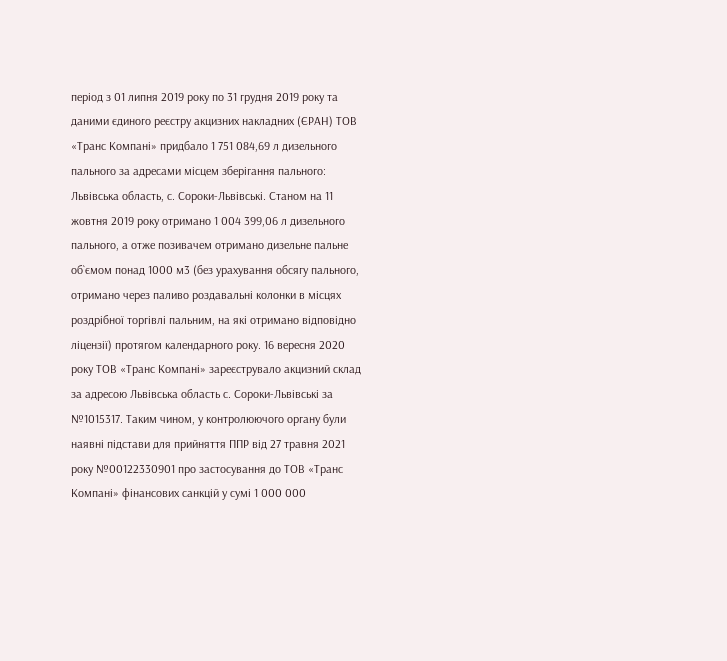період з 01 липня 2019 року по 31 грудня 2019 року та даними єдиного реєстру акцизних накладних (ЄРАН) ТОВ «Транс Компані» придбало 1 751 084,69 л дизельного пального за адресами місцем зберігання пального: Львівська область, с. Сороки-Львівські. Станом на 11 жовтня 2019 року отримано 1 004 399,06 л дизельного пального, а отже позивачем отримано дизельне пальне об`ємом понад 1000 м3 (без урахування обсягу пального, отримано через паливо роздавальні колонки в місцях роздрібної торгівлі пальним, на які отримано відповідно ліцензії) протягом календарного року. 16 вересня 2020 року ТОВ «Транс Компані» зареєструвало акцизний склад за адресою Львівська область с. Сороки-Львівські за №1015317. Таким чином, у контролюючого органу були наявні підстави для прийняття ППР від 27 травня 2021 року №00122330901 про застосування до ТОВ «Транс Компані» фінансових санкцій у сумі 1 000 000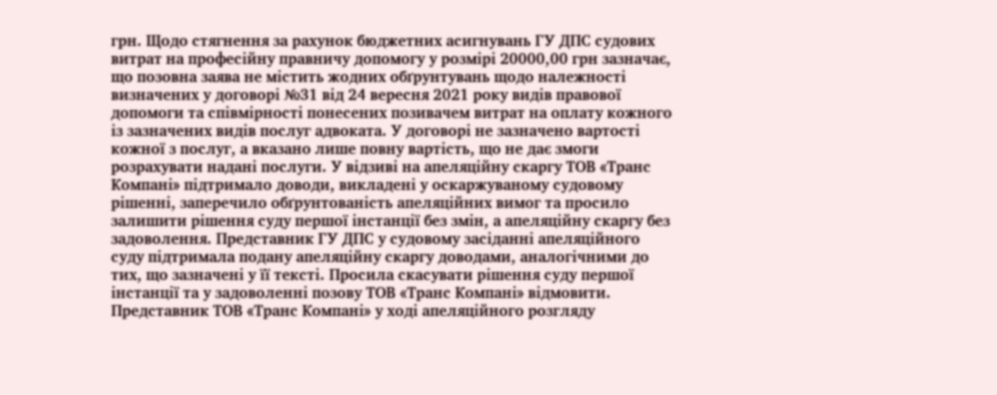грн. Щодо стягнення за рахунок бюджетних асигнувань ГУ ДПС судових витрат на професійну правничу допомогу у розмірі 20000,00 грн зазначає, що позовна заява не містить жодних обґрунтувань щодо належності визначених у договорі №31 від 24 вересня 2021 року видів правової допомоги та співмірності понесених позивачем витрат на оплату кожного із зазначених видів послуг адвоката. У договорі не зазначено вартості кожної з послуг, а вказано лише повну вартість, що не дає змоги розрахувати надані послуги. У відзиві на апеляційну скаргу ТОВ «Транс Компані» підтримало доводи, викладені у оскаржуваному судовому рішенні, заперечило обґрунтованість апеляційних вимог та просило залишити рішення суду першої інстанції без змін, а апеляційну скаргу без задоволення. Представник ГУ ДПС у судовому засіданні апеляційного суду підтримала подану апеляційну скаргу доводами, аналогічними до тих, що зазначені у її тексті. Просила скасувати рішення суду першої інстанції та у задоволенні позову ТОВ «Транс Компані» відмовити. Представник ТОВ «Транс Компані» у ході апеляційного розгляду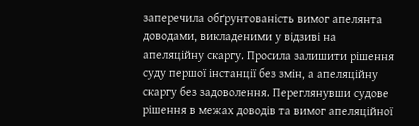заперечила обґрунтованість вимог апелянта доводами, викладеними у відзиві на апеляційну скаргу. Просила залишити рішення суду першої інстанції без змін, а апеляційну скаргу без задоволення. Переглянувши судове рішення в межах доводів та вимог апеляційної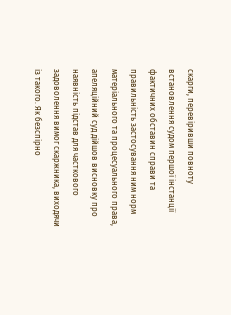скарги, перевіривши повноту встановлення судом першої інстанції фактичних обставин справи та правильність застосування ним норм матеріального та процесуального права, апеляційний суд дійшов висновку про наявність підстав для часткового задоволення вимог скаржника, виходячи із такого. Як безспірно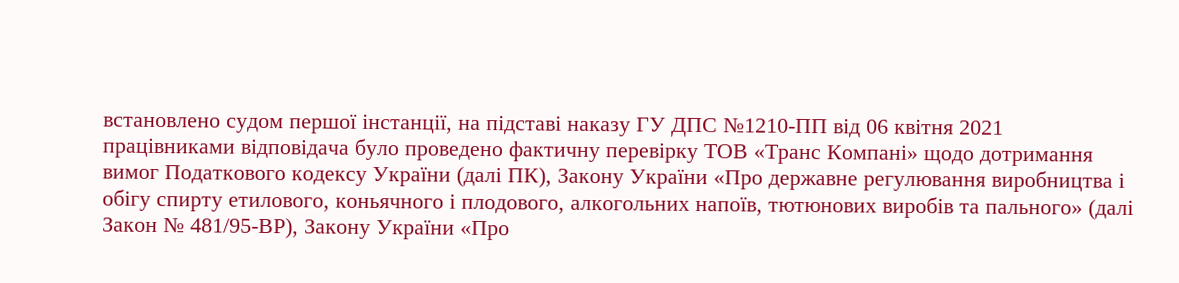встановлено судом першої інстанції, на підставі наказу ГУ ДПС №1210-ПП від 06 квітня 2021 працівниками відповідача було проведено фактичну перевірку ТОВ «Транс Компані» щодо дотримання вимог Податкового кодексу України (далі ПК), Закону України «Про державне регулювання виробництва і обігу спирту етилового, коньячного і плодового, алкогольних напоїв, тютюнових виробів та пального» (далі Закон № 481/95-ВР), Закону України «Про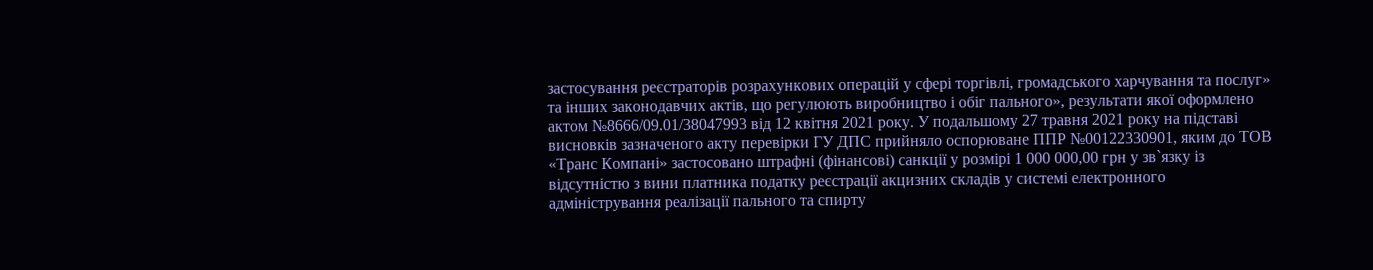застосування реєстраторів розрахункових операцій у сфері торгівлі, громадського харчування та послуг» та інших законодавчих актів, що регулюють виробництво і обіг пального», результати якої оформлено актом №8666/09.01/38047993 від 12 квітня 2021 року. У подальшому 27 травня 2021 року на підставі висновків зазначеного акту перевірки ГУ ДПС прийняло оспорюване ППР №00122330901, яким до ТОВ «Транс Компані» застосовано штрафні (фінансові) санкції у розмірі 1 000 000,00 грн у зв`язку із відсутністю з вини платника податку реєстрації акцизних складів у системі електронного адміністрування реалізації пального та спирту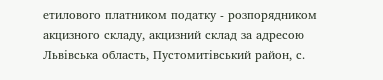етилового платником податку - розпорядником акцизного складу, акцизний склад за адресою Львівська область, Пустомитівський район, с.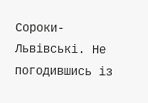Сороки- Львівські. Не погодившись із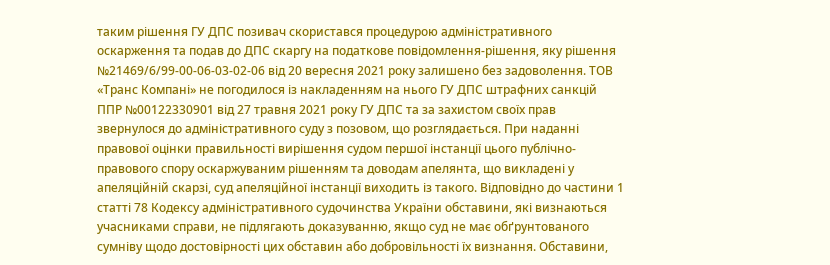таким рішення ГУ ДПС позивач скористався процедурою адміністративного оскарження та подав до ДПС скаргу на податкове повідомлення-рішення, яку рішення №21469/6/99-00-06-03-02-06 від 20 вересня 2021 року залишено без задоволення. ТОВ «Транс Компані» не погодилося із накладенням на нього ГУ ДПС штрафних санкцій ППР №00122330901 від 27 травня 2021 року ГУ ДПС та за захистом своїх прав звернулося до адміністративного суду з позовом, що розглядається. При наданні правової оцінки правильності вирішення судом першої інстанції цього публічно-правового спору оскаржуваним рішенням та доводам апелянта, що викладені у апеляційній скарзі, суд апеляційної інстанції виходить із такого. Відповідно до частини 1 статті 78 Кодексу адміністративного судочинства України обставини, які визнаються учасниками справи, не підлягають доказуванню, якщо суд не має обґрунтованого сумніву щодо достовірності цих обставин або добровільності їх визнання. Обставини,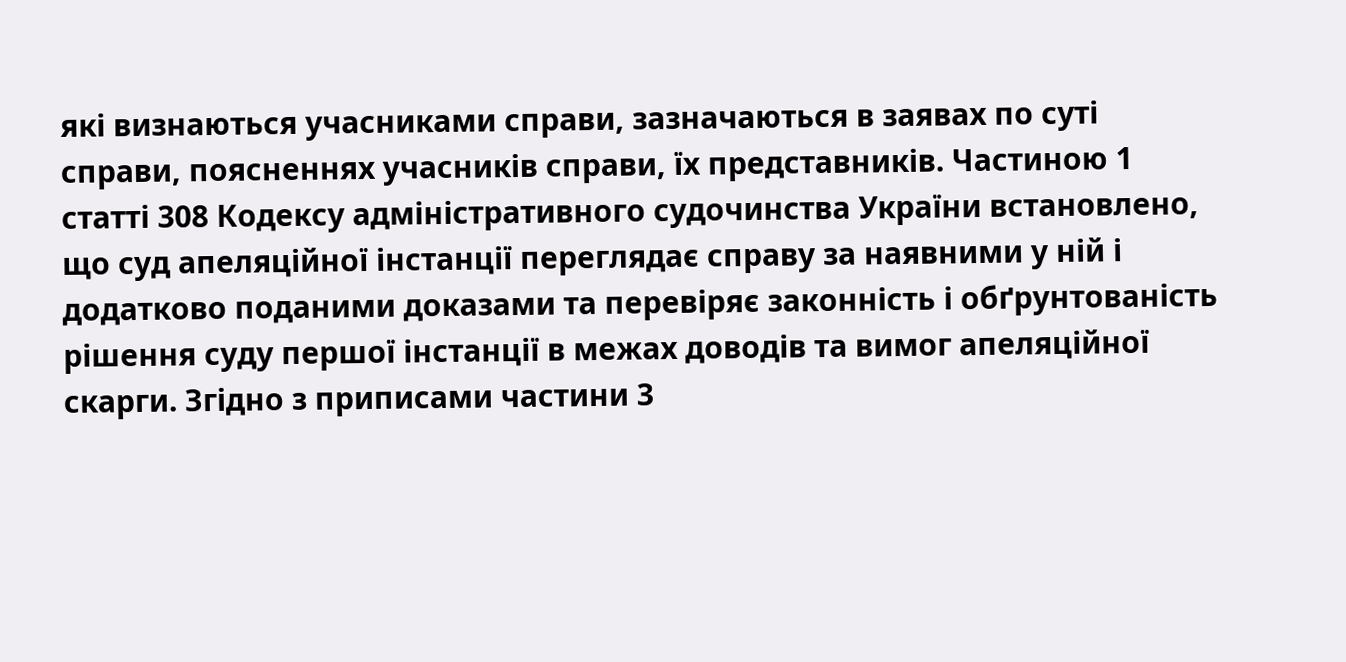які визнаються учасниками справи, зазначаються в заявах по суті справи, поясненнях учасників справи, їх представників. Частиною 1 статті 308 Кодексу адміністративного судочинства України встановлено, що суд апеляційної інстанції переглядає справу за наявними у ній і додатково поданими доказами та перевіряє законність і обґрунтованість рішення суду першої інстанції в межах доводів та вимог апеляційної скарги. Згідно з приписами частини 3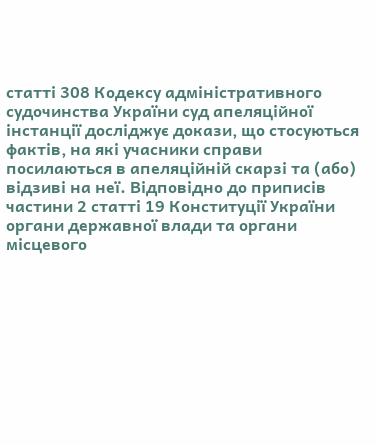статті 308 Кодексу адміністративного судочинства України суд апеляційної інстанції досліджує докази, що стосуються фактів, на які учасники справи посилаються в апеляційній скарзі та (або) відзиві на неї. Відповідно до приписів частини 2 статті 19 Конституції України органи державної влади та органи місцевого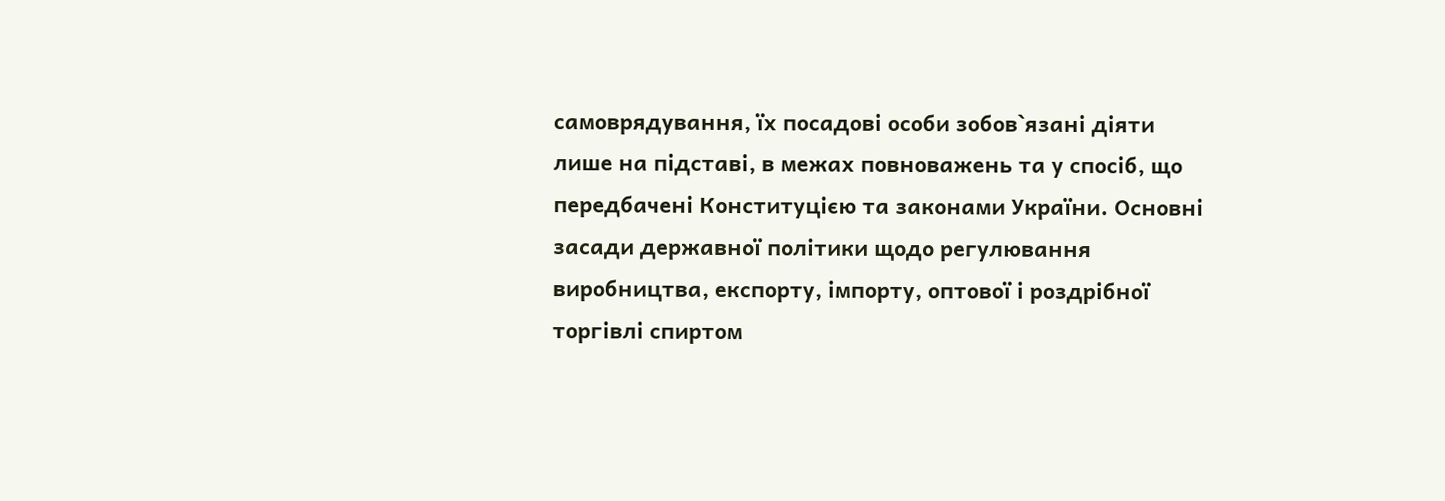самоврядування, їх посадові особи зобов`язані діяти лише на підставі, в межах повноважень та у спосіб, що передбачені Конституцією та законами України. Основні засади державної політики щодо регулювання виробництва, експорту, імпорту, оптової і роздрібної торгівлі спиртом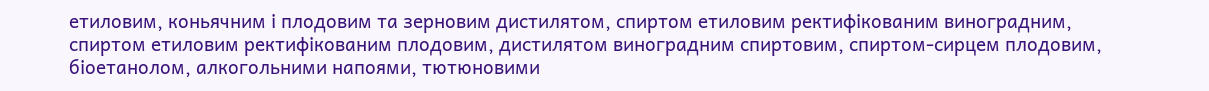етиловим, коньячним і плодовим та зерновим дистилятом, спиртом етиловим ректифікованим виноградним, спиртом етиловим ректифікованим плодовим, дистилятом виноградним спиртовим, спиртом-сирцем плодовим, біоетанолом, алкогольними напоями, тютюновими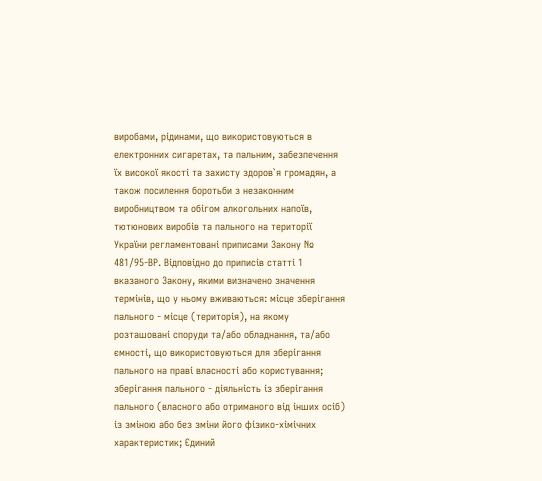виробами, рідинами, що використовуються в електронних сигаретах, та пальним, забезпечення їх високої якості та захисту здоров`я громадян, а також посилення боротьби з незаконним виробництвом та обігом алкогольних напоїв, тютюнових виробів та пального на території України регламентовані приписами Закону № 481/95-ВР. Відповідно до приписів статті 1 вказаного Закону, якими визначено значення термінів, що у ньому вживаються: місце зберігання пального - місце (територія), на якому розташовані споруди та/або обладнання, та/або ємності, що використовуються для зберігання пального на праві власності або користування; зберігання пального - діяльність із зберігання пального (власного або отриманого від інших осіб) із зміною або без зміни його фізико-хімічних характеристик; Єдиний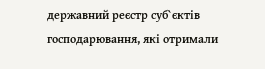державний реєстр суб`єктів господарювання, які отримали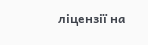ліцензії на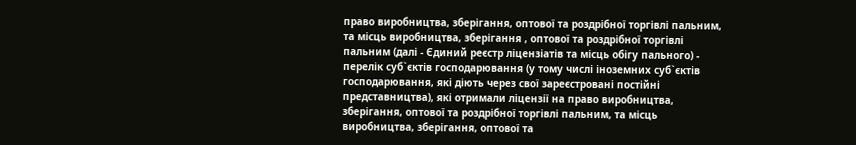право виробництва, зберігання, оптової та роздрібної торгівлі пальним, та місць виробництва, зберігання , оптової та роздрібної торгівлі пальним (далі - Єдиний реєстр ліцензіатів та місць обігу пального) - перелік суб`єктів господарювання (у тому числі іноземних суб`єктів господарювання, які діють через свої зареєстровані постійні представництва), які отримали ліцензії на право виробництва, зберігання, оптової та роздрібної торгівлі пальним, та місць виробництва, зберігання, оптової та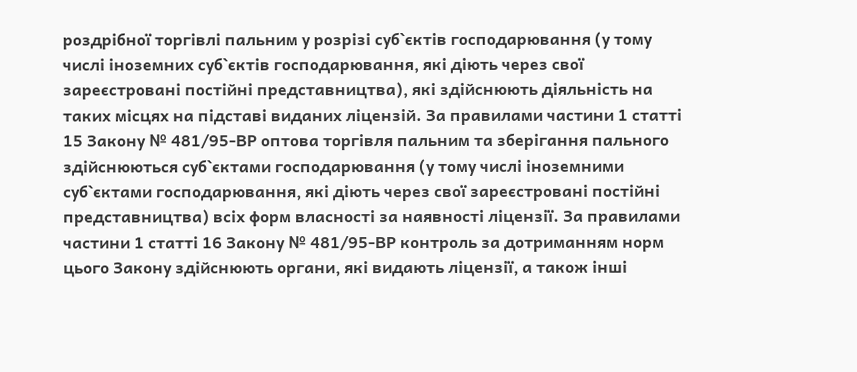роздрібної торгівлі пальним у розрізі суб`єктів господарювання (у тому числі іноземних суб`єктів господарювання, які діють через свої зареєстровані постійні представництва), які здійснюють діяльність на таких місцях на підставі виданих ліцензій. За правилами частини 1 статті 15 Закону № 481/95-ВР оптова торгівля пальним та зберігання пального здійснюються суб`єктами господарювання (у тому числі іноземними суб`єктами господарювання, які діють через свої зареєстровані постійні представництва) всіх форм власності за наявності ліцензії. За правилами частини 1 статті 16 Закону № 481/95-ВР контроль за дотриманням норм цього Закону здійснюють органи, які видають ліцензії, а також інші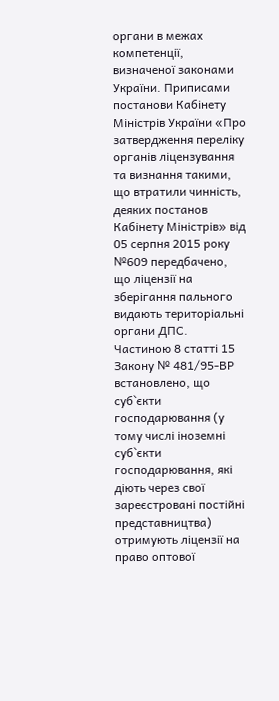органи в межах компетенції, визначеної законами України. Приписами постанови Кабінету Міністрів України «Про затвердження переліку органів ліцензування та визнання такими, що втратили чинність, деяких постанов Кабінету Міністрів» від 05 серпня 2015 року №609 передбачено, що ліцензії на зберігання пального видають територіальні органи ДПС. Частиною 8 статті 15 Закону № 481/95-ВР встановлено, що суб`єкти господарювання (у тому числі іноземні суб`єкти господарювання, які діють через свої зареєстровані постійні представництва) отримують ліцензії на право оптової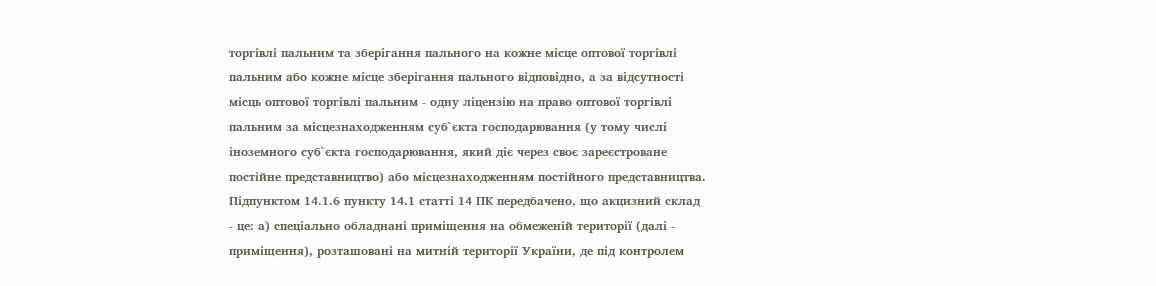торгівлі пальним та зберігання пального на кожне місце оптової торгівлі пальним або кожне місце зберігання пального відповідно, а за відсутності місць оптової торгівлі пальним - одну ліцензію на право оптової торгівлі пальним за місцезнаходженням суб`єкта господарювання (у тому числі іноземного суб`єкта господарювання, який діє через своє зареєстроване постійне представництво) або місцезнаходженням постійного представництва. Підпунктом 14.1.6 пункту 14.1 статті 14 ПК передбачено, що акцизний склад - це: а) спеціально обладнані приміщення на обмеженій території (далі - приміщення), розташовані на митній території України, де під контролем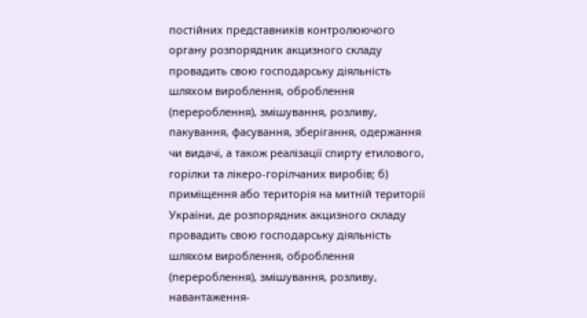постійних представників контролюючого органу розпорядник акцизного складу провадить свою господарську діяльність шляхом вироблення, оброблення (перероблення), змішування, розливу, пакування, фасування, зберігання, одержання чи видачі, а також реалізації спирту етилового, горілки та лікеро-горілчаних виробів; б) приміщення або територія на митній території України, де розпорядник акцизного складу провадить свою господарську діяльність шляхом вироблення, оброблення (перероблення), змішування, розливу, навантаження-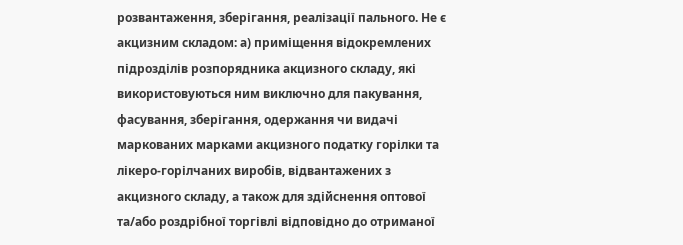розвантаження, зберігання, реалізації пального. Не є акцизним складом: а) приміщення відокремлених підрозділів розпорядника акцизного складу, які використовуються ним виключно для пакування, фасування, зберігання, одержання чи видачі маркованих марками акцизного податку горілки та лікеро-горілчаних виробів, відвантажених з акцизного складу, а також для здійснення оптової та/або роздрібної торгівлі відповідно до отриманої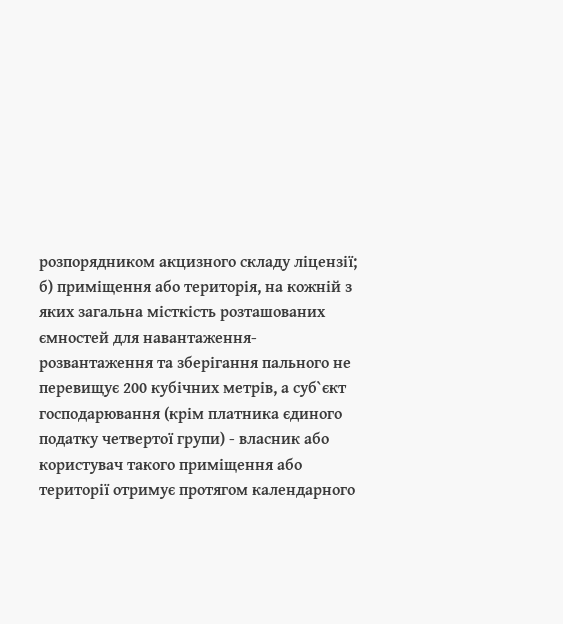розпорядником акцизного складу ліцензії; б) приміщення або територія, на кожній з яких загальна місткість розташованих ємностей для навантаження-розвантаження та зберігання пального не перевищує 200 кубічних метрів, а суб`єкт господарювання (крім платника єдиного податку четвертої групи) - власник або користувач такого приміщення або території отримує протягом календарного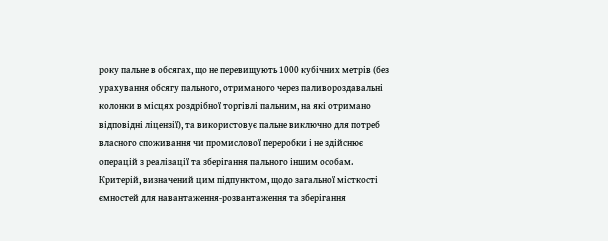року пальне в обсягах, що не перевищують 1000 кубічних метрів (без урахування обсягу пального, отриманого через паливороздавальні колонки в місцях роздрібної торгівлі пальним, на які отримано відповідні ліцензії), та використовує пальне виключно для потреб власного споживання чи промислової переробки і не здійснює операцій з реалізації та зберігання пального іншим особам. Критерій, визначений цим підпунктом, щодо загальної місткості ємностей для навантаження-розвантаження та зберігання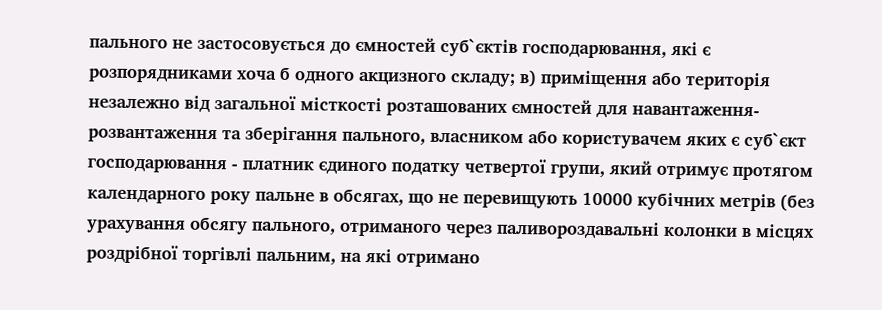пального не застосовується до ємностей суб`єктів господарювання, які є розпорядниками хоча б одного акцизного складу; в) приміщення або територія незалежно від загальної місткості розташованих ємностей для навантаження-розвантаження та зберігання пального, власником або користувачем яких є суб`єкт господарювання - платник єдиного податку четвертої групи, який отримує протягом календарного року пальне в обсягах, що не перевищують 10000 кубічних метрів (без урахування обсягу пального, отриманого через паливороздавальні колонки в місцях роздрібної торгівлі пальним, на які отримано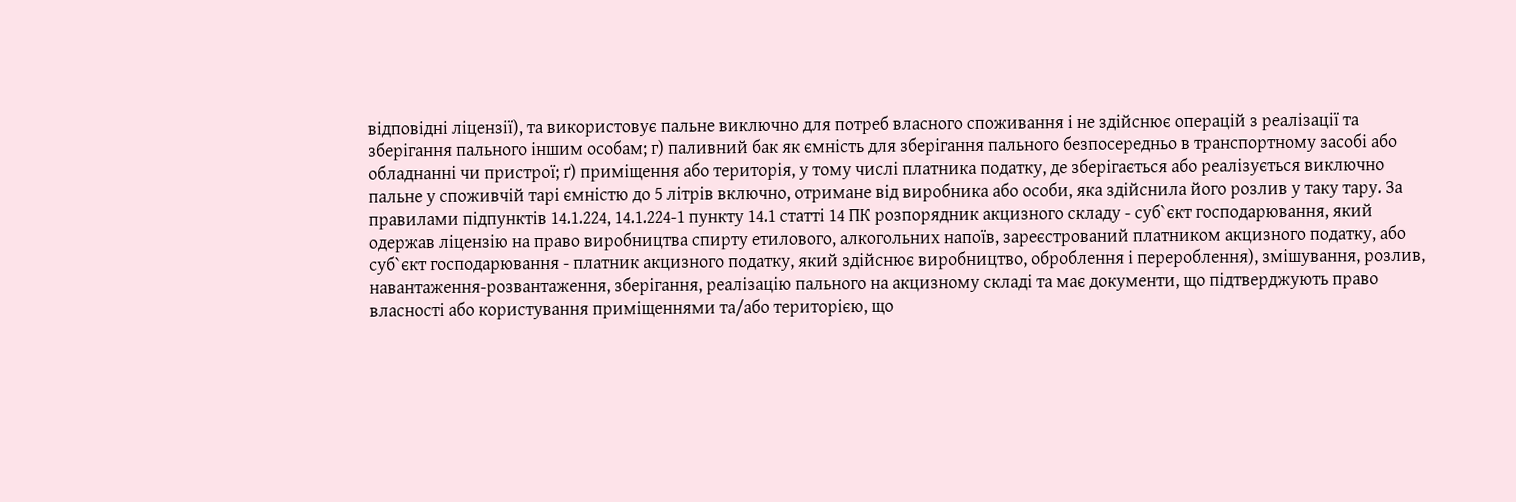відповідні ліцензії), та використовує пальне виключно для потреб власного споживання і не здійснює операцій з реалізації та зберігання пального іншим особам; г) паливний бак як ємність для зберігання пального безпосередньо в транспортному засобі або обладнанні чи пристрої; ґ) приміщення або територія, у тому числі платника податку, де зберігається або реалізується виключно пальне у споживчій тарі ємністю до 5 літрів включно, отримане від виробника або особи, яка здійснила його розлив у таку тару. За правилами підпунктів 14.1.224, 14.1.224-1 пункту 14.1 статті 14 ПК розпорядник акцизного складу - суб`єкт господарювання, який одержав ліцензію на право виробництва спирту етилового, алкогольних напоїв, зареєстрований платником акцизного податку, або суб`єкт господарювання - платник акцизного податку, який здійснює виробництво, оброблення і перероблення), змішування, розлив, навантаження-розвантаження, зберігання, реалізацію пального на акцизному складі та має документи, що підтверджують право власності або користування приміщеннями та/або територією, що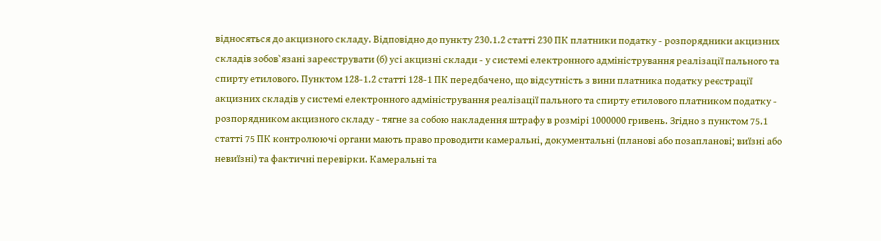відносяться до акцизного складу. Відповідно до пункту 230.1.2 статті 230 ПК платники податку - розпорядники акцизних складів зобов`язані зареєструвати (б) усі акцизні склади - у системі електронного адміністрування реалізації пального та спирту етилового. Пунктом 128-1.2 статті 128-1 ПК передбачено, що відсутність з вини платника податку реєстрації акцизних складів у системі електронного адміністрування реалізації пального та спирту етилового платником податку - розпорядником акцизного складу - тягне за собою накладення штрафу в розмірі 1000000 гривень. Згідно з пунктом 75.1 статті 75 ПК контролюючі органи мають право проводити камеральні, документальні (планові або позапланові; виїзні або невиїзні) та фактичні перевірки. Камеральні та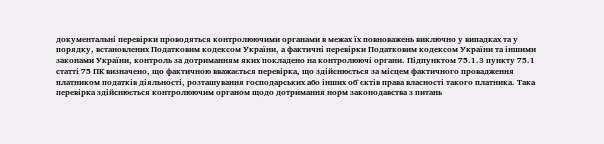документальні перевірки проводяться контролюючими органами в межах їх повноважень виключно у випадках та у порядку, встановлених Податковим кодексом України, а фактичні перевірки Податковим кодексом України та іншими законами України, контроль за дотриманням яких покладено на контролюючі органи. Підпунктом 75.1.3 пункту 75.1 статті 75 ПК визначено, що фактичною вважається перевірка, що здійснюється за місцем фактичного провадження платником податків діяльності, розташування господарських або інших об`єктів права власності такого платника. Така перевірка здійснюється контролюючим органом щодо дотримання норм законодавства з питань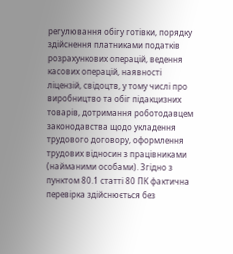регулювання обігу готівки, порядку здійснення платниками податків розрахункових операцій, ведення касових операцій, наявності ліцензій, свідоцтв, у тому числі про виробництво та обіг підакцизних товарів, дотримання роботодавцем законодавства щодо укладення трудового договору, оформлення трудових відносин з працівниками (найманими особами). Згідно з пунктом 80.1 статті 80 ПК фактична перевірка здійснюється без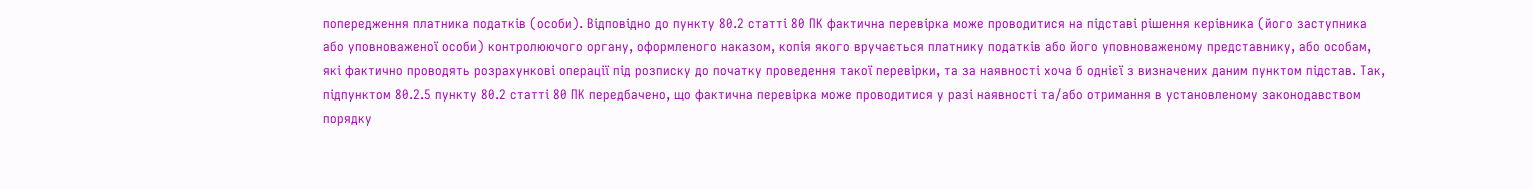попередження платника податків (особи). Відповідно до пункту 80.2 статті 80 ПК фактична перевірка може проводитися на підставі рішення керівника (його заступника або уповноваженої особи) контролюючого органу, оформленого наказом, копія якого вручається платнику податків або його уповноваженому представнику, або особам, які фактично проводять розрахункові операції під розписку до початку проведення такої перевірки, та за наявності хоча б однієї з визначених даним пунктом підстав. Так, підпунктом 80.2.5 пункту 80.2 статті 80 ПК передбачено, що фактична перевірка може проводитися у разі наявності та/або отримання в установленому законодавством порядку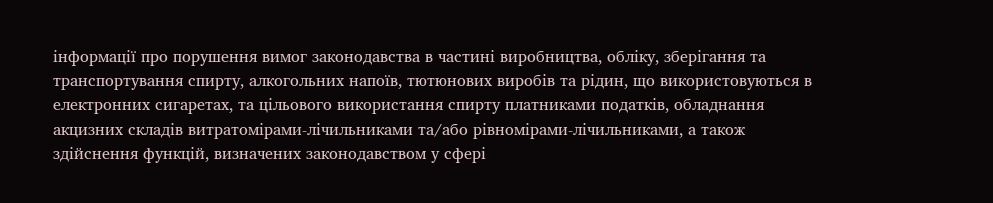інформації про порушення вимог законодавства в частині виробництва, обліку, зберігання та транспортування спирту, алкогольних напоїв, тютюнових виробів та рідин, що використовуються в електронних сигаретах, та цільового використання спирту платниками податків, обладнання акцизних складів витратомірами-лічильниками та/або рівномірами-лічильниками, а також здійснення функцій, визначених законодавством у сфері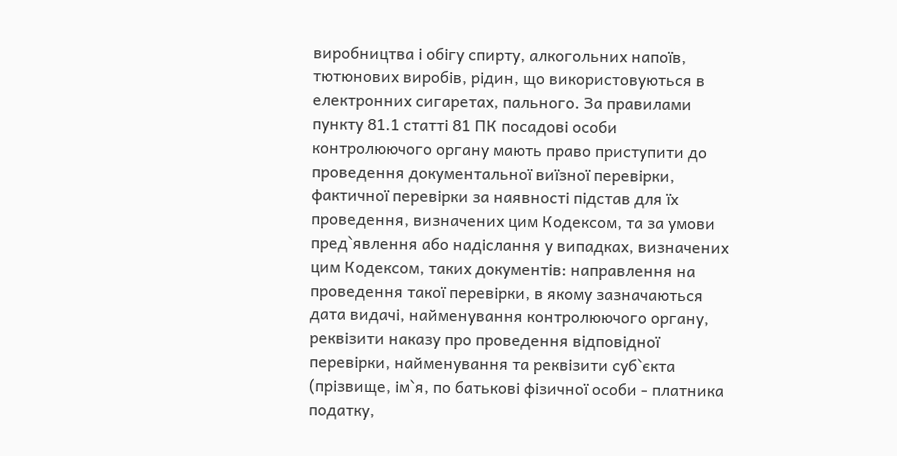виробництва і обігу спирту, алкогольних напоїв, тютюнових виробів, рідин, що використовуються в електронних сигаретах, пального. За правилами пункту 81.1 статті 81 ПК посадові особи контролюючого органу мають право приступити до проведення документальної виїзної перевірки, фактичної перевірки за наявності підстав для їх проведення, визначених цим Кодексом, та за умови пред`явлення або надіслання у випадках, визначених цим Кодексом, таких документів: направлення на проведення такої перевірки, в якому зазначаються дата видачі, найменування контролюючого органу, реквізити наказу про проведення відповідної перевірки, найменування та реквізити суб`єкта (прізвище, ім`я, по батькові фізичної особи - платника податку,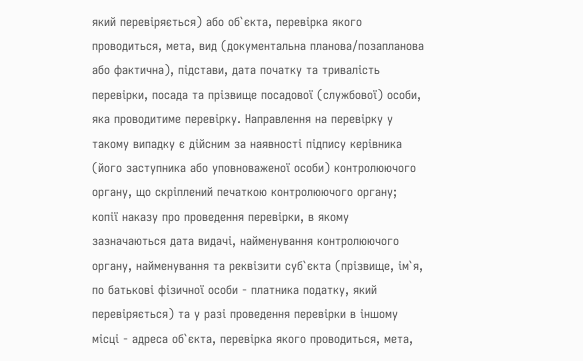який перевіряється) або об`єкта, перевірка якого проводиться, мета, вид (документальна планова/позапланова або фактична), підстави, дата початку та тривалість перевірки, посада та прізвище посадової (службової) особи, яка проводитиме перевірку. Направлення на перевірку у такому випадку є дійсним за наявності підпису керівника (його заступника або уповноваженої особи) контролюючого органу, що скріплений печаткою контролюючого органу; копії наказу про проведення перевірки, в якому зазначаються дата видачі, найменування контролюючого органу, найменування та реквізити суб`єкта (прізвище, ім`я, по батькові фізичної особи - платника податку, який перевіряється) та у разі проведення перевірки в іншому місці - адреса об`єкта, перевірка якого проводиться, мета,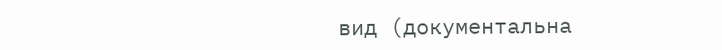вид (документальна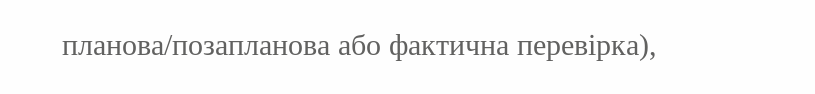планова/позапланова або фактична перевірка),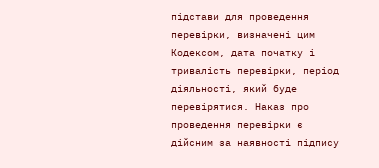підстави для проведення перевірки, визначені цим Кодексом, дата початку і тривалість перевірки, період діяльності, який буде перевірятися. Наказ про проведення перевірки є дійсним за наявності підпису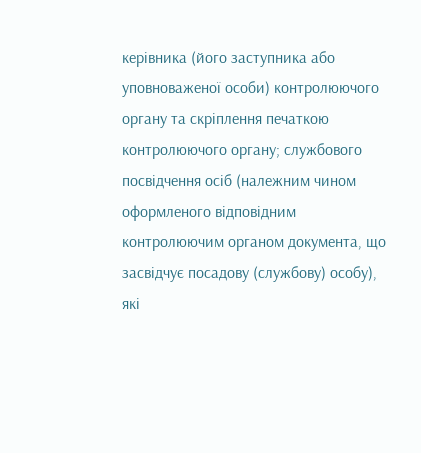керівника (його заступника або уповноваженої особи) контролюючого органу та скріплення печаткою контролюючого органу; службового посвідчення осіб (належним чином оформленого відповідним контролюючим органом документа, що засвідчує посадову (службову) особу), які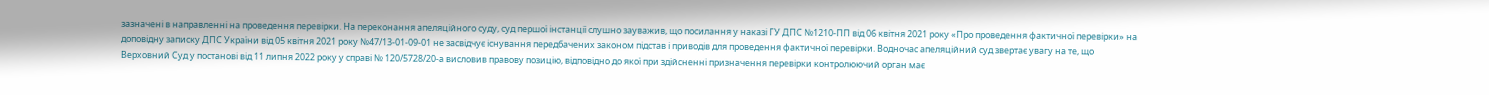зазначені в направленні на проведення перевірки. На переконання апеляційного суду, суд першої інстанції слушно зауважив, що посилання у наказі ГУ ДПС №1210-ПП від 06 квітня 2021 року «Про проведення фактичної перевірки» на доповідну записку ДПС України від 05 квітня 2021 року №47/13-01-09-01 не засвідчує існування передбачених законом підстав і приводів для проведення фактичної перевірки. Водночас апеляційний суд звертає увагу на те, що Верховний Суд у постанові від 11 липня 2022 року у справі № 120/5728/20-а висловив правову позицію, відповідно до якої при здійсненні призначення перевірки контролюючий орган має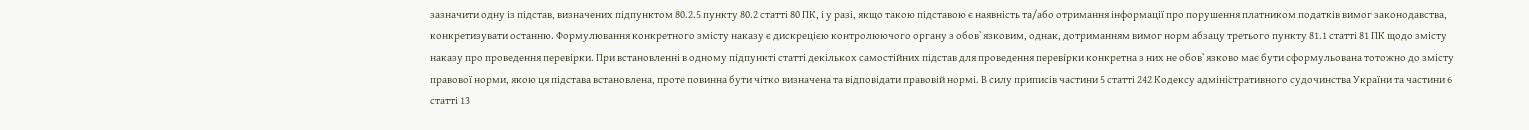зазначити одну із підстав, визначених підпунктом 80.2.5 пункту 80.2 статті 80 ПК, і у разі, якщо такою підставою є наявність та/або отримання інформації про порушення платником податків вимог законодавства, конкретизувати останню. Формулювання конкретного змісту наказу є дискрецією контролюючого органу з обов`язковим, однак, дотриманням вимог норм абзацу третього пункту 81.1 статті 81 ПК щодо змісту наказу про проведення перевірки. При встановленні в одному підпункті статті декількох самостійних підстав для проведення перевірки конкретна з них не обов`язково має бути сформульована тотожно до змісту правової норми, якою ця підстава встановлена, проте повинна бути чітко визначена та відповідати правовій нормі. В силу приписів частини 5 статті 242 Кодексу адміністративного судочинства України та частини 6 статті 13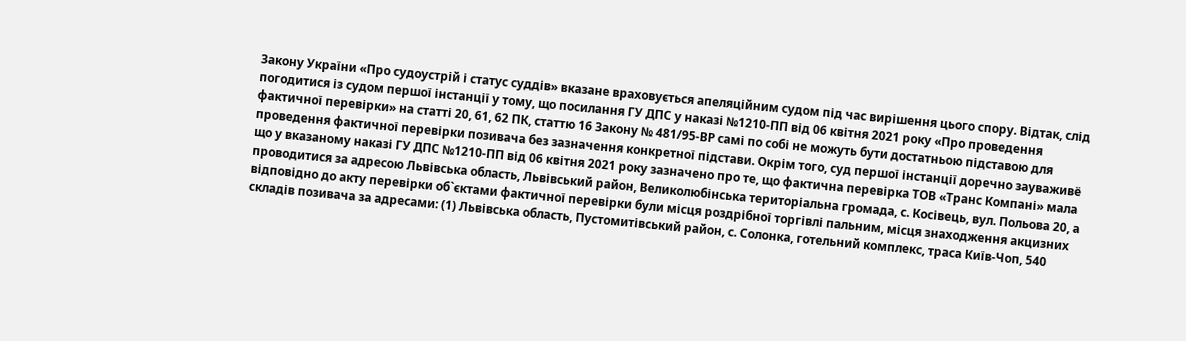Закону України «Про судоустрій і статус суддів» вказане враховується апеляційним судом під час вирішення цього спору. Відтак, слід погодитися із судом першої інстанції у тому, що посилання ГУ ДПС у наказі №1210-ПП від 06 квітня 2021 року «Про проведення фактичної перевірки» на статті 20, 61, 62 ПК, статтю 16 Закону № 481/95-ВР самі по собі не можуть бути достатньою підставою для проведення фактичної перевірки позивача без зазначення конкретної підстави. Окрім того, суд першої інстанції доречно зауваживё що у вказаному наказі ГУ ДПС №1210-ПП від 06 квітня 2021 року зазначено про те, що фактична перевірка ТОВ «Транс Компані» мала проводитися за адресою Львівська область, Львівський район, Великолюбінська територіальна громада, с. Косівець, вул. Польова 20, а відповідно до акту перевірки об`єктами фактичної перевірки були місця роздрібної торгівлі пальним, місця знаходження акцизних складів позивача за адресами: (1) Львівська область, Пустомитівський район, с. Солонка, готельний комплекс, траса Київ-Чоп, 540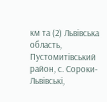км та (2) Львівська область, Пустомитівський район, с. Сороки-Львівські,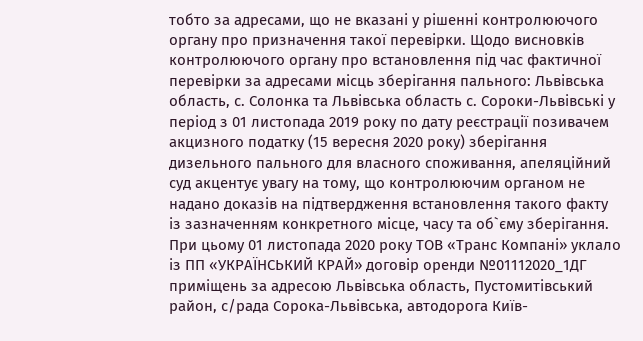тобто за адресами, що не вказані у рішенні контролюючого органу про призначення такої перевірки. Щодо висновків контролюючого органу про встановлення під час фактичної перевірки за адресами місць зберігання пального: Львівська область, с. Солонка та Львівська область с. Сороки-Львівські у період з 01 листопада 2019 року по дату реєстрації позивачем акцизного податку (15 вересня 2020 року) зберігання дизельного пального для власного споживання, апеляційний суд акцентує увагу на тому, що контролюючим органом не надано доказів на підтвердження встановлення такого факту із зазначенням конкретного місце, часу та об`єму зберігання. При цьому 01 листопада 2020 року ТОВ «Транс Компані» уклало із ПП «УКРАЇНСЬКИЙ КРАЙ» договір оренди №01112020_1ДГ приміщень за адресою Львівська область, Пустомитівський район, с/рада Сорока-Львівська, автодорога Київ-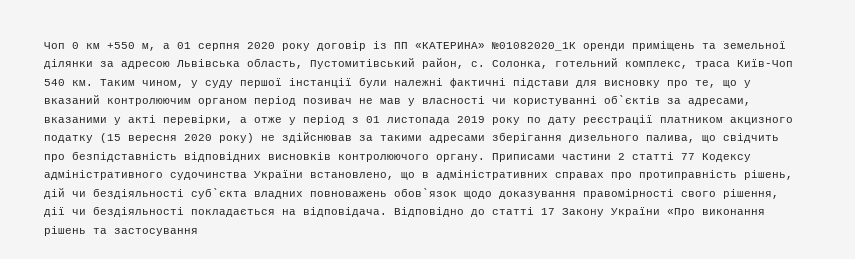Чоп 0 км +550 м, а 01 серпня 2020 року договір із ПП «КАТЕРИНА» №01082020_1К оренди приміщень та земельної ділянки за адресою Львівська область, Пустомитівський район, с. Солонка, готельний комплекс, траса Київ-Чоп 540 км. Таким чином, у суду першої інстанції були належні фактичні підстави для висновку про те, що у вказаний контролюючим органом період позивач не мав у власності чи користуванні об`єктів за адресами, вказаними у акті перевірки, а отже у період з 01 листопада 2019 року по дату реєстрації платником акцизного податку (15 вересня 2020 року) не здійснював за такими адресами зберігання дизельного палива, що свідчить про безпідставність відповідних висновків контролюючого органу. Приписами частини 2 статті 77 Кодексу адміністративного судочинства України встановлено, що в адміністративних справах про протиправність рішень, дій чи бездіяльності суб`єкта владних повноважень обов`язок щодо доказування правомірності свого рішення, дії чи бездіяльності покладається на відповідача. Відповідно до статті 17 Закону України «Про виконання рішень та застосування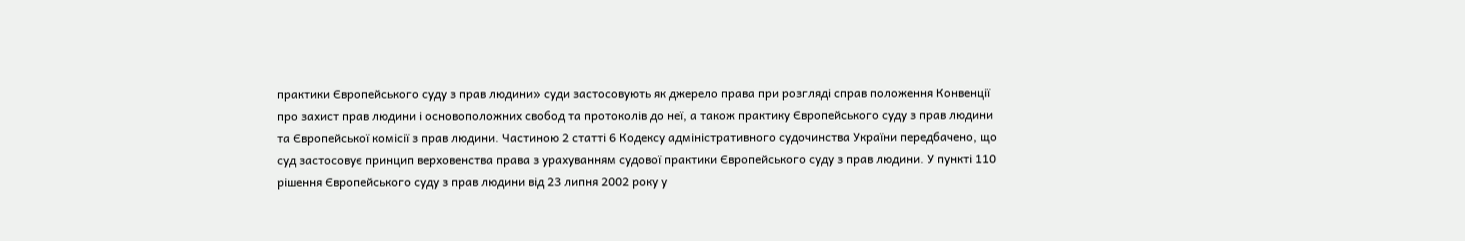практики Європейського суду з прав людини» суди застосовують як джерело права при розгляді справ положення Конвенції про захист прав людини і основоположних свобод та протоколів до неї, а також практику Європейського суду з прав людини та Європейської комісії з прав людини. Частиною 2 статті 6 Кодексу адміністративного судочинства України передбачено, що суд застосовує принцип верховенства права з урахуванням судової практики Європейського суду з прав людини. У пункті 110 рішення Європейського суду з прав людини від 23 липня 2002 року у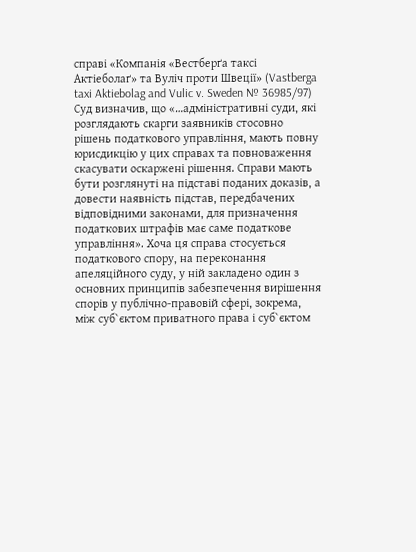справі «Компанія «Вестберґа таксі Актіеболаґ» та Вуліч проти Швеції» (Vastberga taxi Aktiebolag and Vulic v. Sweden № 36985/97) Суд визначив, що «…адміністративні суди, які розглядають скарги заявників стосовно рішень податкового управління, мають повну юрисдикцію у цих справах та повноваження скасувати оскаржені рішення. Справи мають бути розглянуті на підставі поданих доказів, а довести наявність підстав, передбачених відповідними законами, для призначення податкових штрафів має саме податкове управління». Хоча ця справа стосується податкового спору, на переконання апеляційного суду, у ній закладено один з основних принципів забезпечення вирішення спорів у публічно-правовій сфері, зокрема, між суб`єктом приватного права і суб`єктом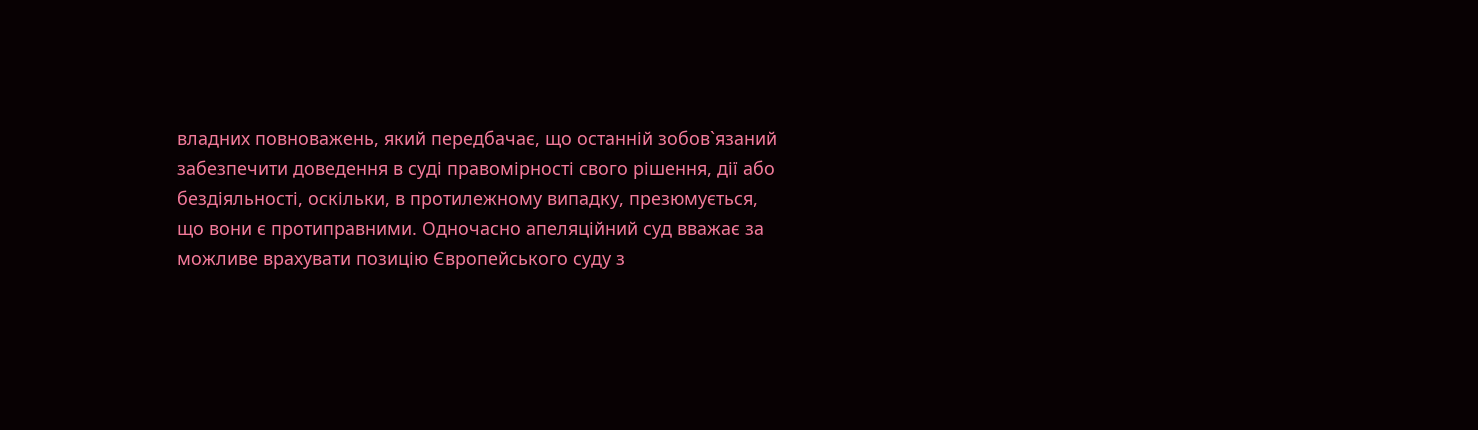владних повноважень, який передбачає, що останній зобов`язаний забезпечити доведення в суді правомірності свого рішення, дії або бездіяльності, оскільки, в протилежному випадку, презюмується, що вони є протиправними. Одночасно апеляційний суд вважає за можливе врахувати позицію Європейського суду з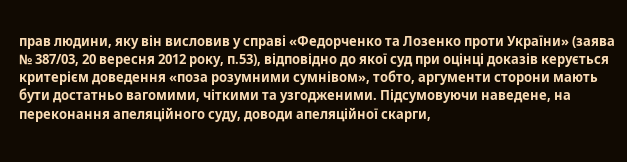прав людини, яку він висловив у справі «Федорченко та Лозенко проти України» (заява № 387/03, 20 вересня 2012 року, п.53), відповідно до якої суд при оцінці доказів керується критерієм доведення «поза розумними сумнівом», тобто, аргументи сторони мають бути достатньо вагомими, чіткими та узгодженими. Підсумовуючи наведене, на переконання апеляційного суду, доводи апеляційної скарги,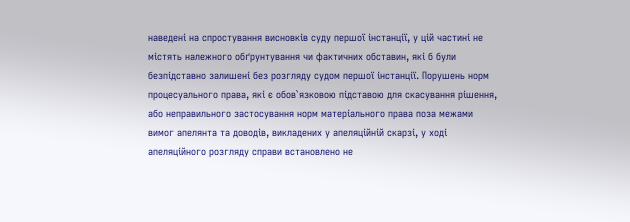наведені на спростування висновків суду першої інстанції, у цій частині не містять належного обґрунтування чи фактичних обставин, які б були безпідставно залишені без розгляду судом першої інстанції. Порушень норм процесуального права, які є обов`язковою підставою для скасування рішення, або неправильного застосування норм матеріального права поза межами вимог апелянта та доводів, викладених у апеляційній скарзі, у ході апеляційного розгляду справи встановлено не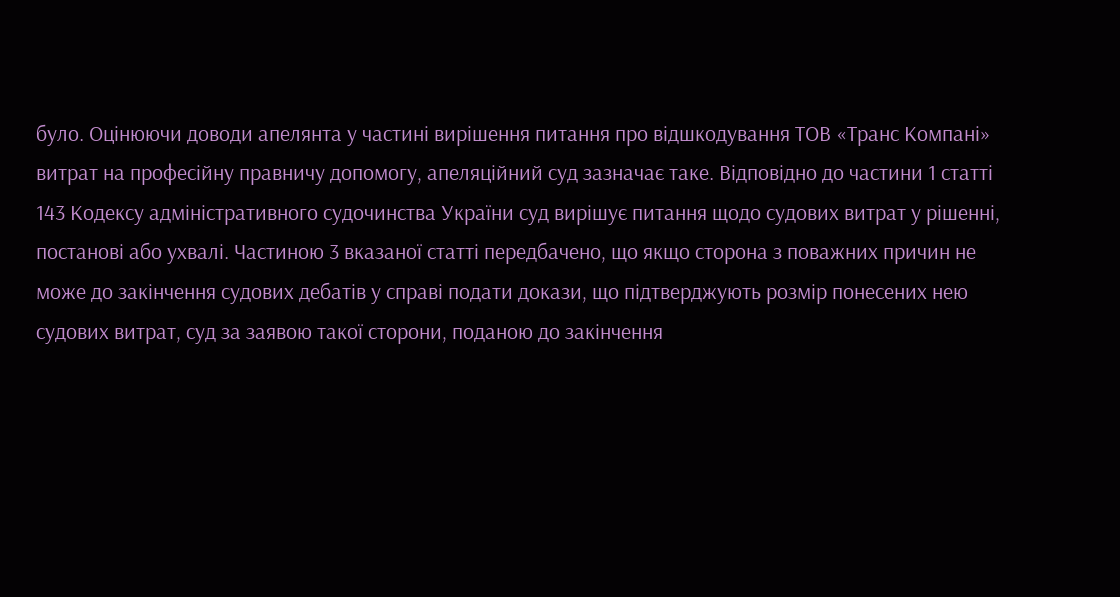було. Оцінюючи доводи апелянта у частині вирішення питання про відшкодування ТОВ «Транс Компані» витрат на професійну правничу допомогу, апеляційний суд зазначає таке. Відповідно до частини 1 статті 143 Кодексу адміністративного судочинства України суд вирішує питання щодо судових витрат у рішенні, постанові або ухвалі. Частиною 3 вказаної статті передбачено, що якщо сторона з поважних причин не може до закінчення судових дебатів у справі подати докази, що підтверджують розмір понесених нею судових витрат, суд за заявою такої сторони, поданою до закінчення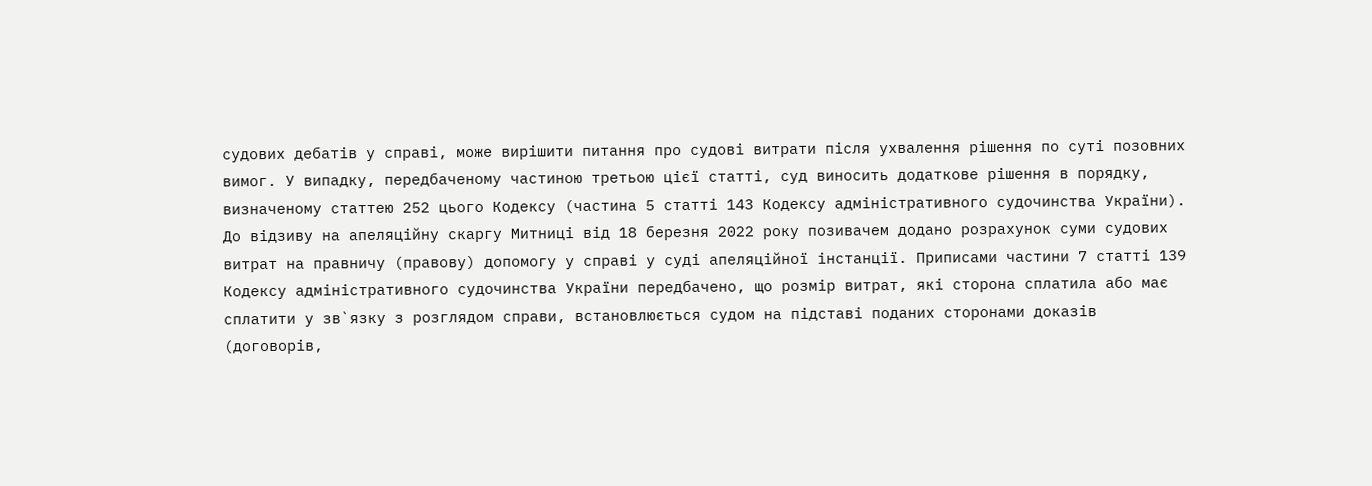судових дебатів у справі, може вирішити питання про судові витрати після ухвалення рішення по суті позовних вимог. У випадку, передбаченому частиною третьою цієї статті, суд виносить додаткове рішення в порядку, визначеному статтею 252 цього Кодексу (частина 5 статті 143 Кодексу адміністративного судочинства України). До відзиву на апеляційну скаргу Митниці від 18 березня 2022 року позивачем додано розрахунок суми судових витрат на правничу (правову) допомогу у справі у суді апеляційної інстанції. Приписами частини 7 статті 139 Кодексу адміністративного судочинства України передбачено, що розмір витрат, які сторона сплатила або має сплатити у зв`язку з розглядом справи, встановлюється судом на підставі поданих сторонами доказів (договорів,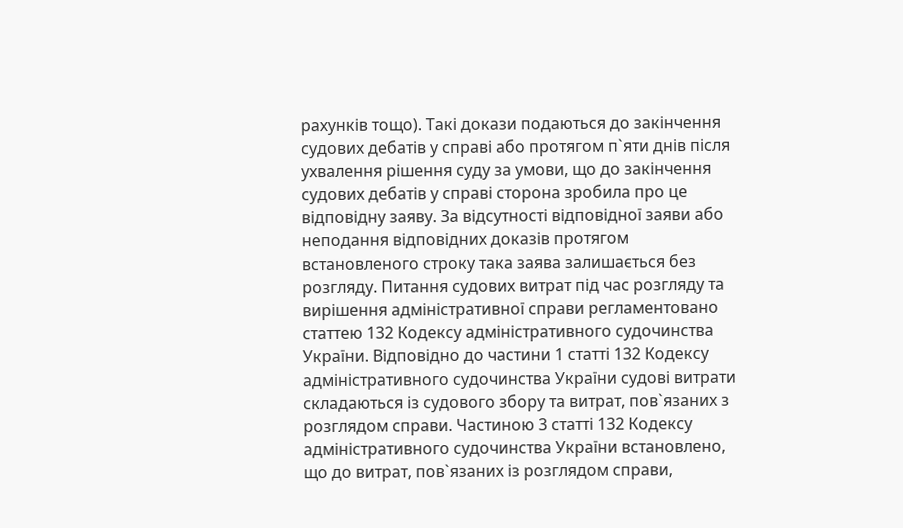рахунків тощо). Такі докази подаються до закінчення судових дебатів у справі або протягом п`яти днів після ухвалення рішення суду за умови, що до закінчення судових дебатів у справі сторона зробила про це відповідну заяву. За відсутності відповідної заяви або неподання відповідних доказів протягом встановленого строку така заява залишається без розгляду. Питання судових витрат під час розгляду та вирішення адміністративної справи регламентовано статтею 132 Кодексу адміністративного судочинства України. Відповідно до частини 1 статті 132 Кодексу адміністративного судочинства України судові витрати складаються із судового збору та витрат, пов`язаних з розглядом справи. Частиною 3 статті 132 Кодексу адміністративного судочинства України встановлено, що до витрат, пов`язаних із розглядом справи,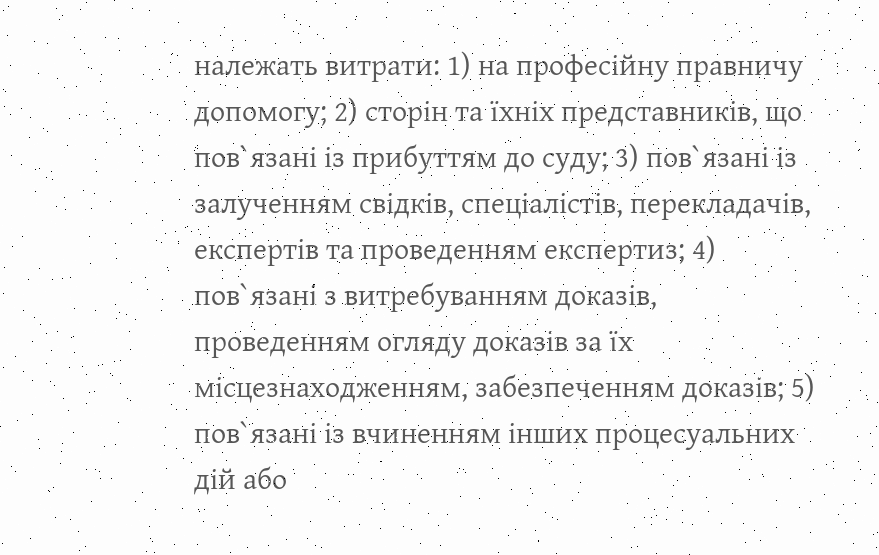належать витрати: 1) на професійну правничу допомогу; 2) сторін та їхніх представників, що пов`язані із прибуттям до суду; 3) пов`язані із залученням свідків, спеціалістів, перекладачів, експертів та проведенням експертиз; 4) пов`язані з витребуванням доказів, проведенням огляду доказів за їх місцезнаходженням, забезпеченням доказів; 5) пов`язані із вчиненням інших процесуальних дій або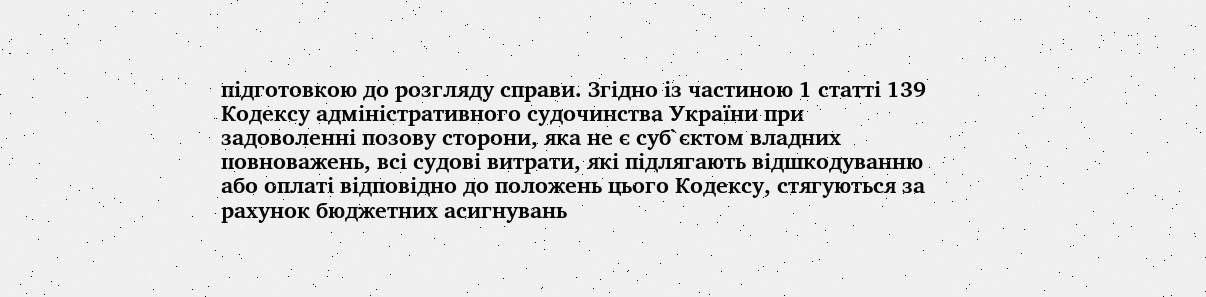підготовкою до розгляду справи. Згідно із частиною 1 статті 139 Кодексу адміністративного судочинства України при задоволенні позову сторони, яка не є суб`єктом владних повноважень, всі судові витрати, які підлягають відшкодуванню або оплаті відповідно до положень цього Кодексу, стягуються за рахунок бюджетних асигнувань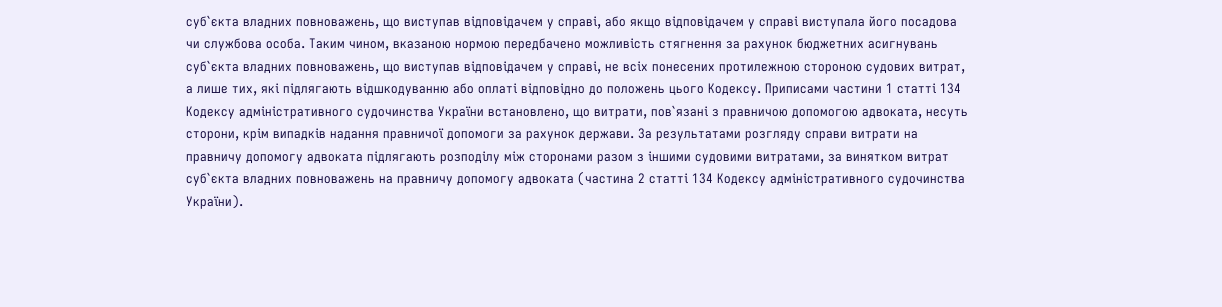суб`єкта владних повноважень, що виступав відповідачем у справі, або якщо відповідачем у справі виступала його посадова чи службова особа. Таким чином, вказаною нормою передбачено можливість стягнення за рахунок бюджетних асигнувань суб`єкта владних повноважень, що виступав відповідачем у справі, не всіх понесених протилежною стороною судових витрат, а лише тих, які підлягають відшкодуванню або оплаті відповідно до положень цього Кодексу. Приписами частини 1 статті 134 Кодексу адміністративного судочинства України встановлено, що витрати, пов`язані з правничою допомогою адвоката, несуть сторони, крім випадків надання правничої допомоги за рахунок держави. За результатами розгляду справи витрати на правничу допомогу адвоката підлягають розподілу між сторонами разом з іншими судовими витратами, за винятком витрат суб`єкта владних повноважень на правничу допомогу адвоката (частина 2 статті 134 Кодексу адміністративного судочинства України).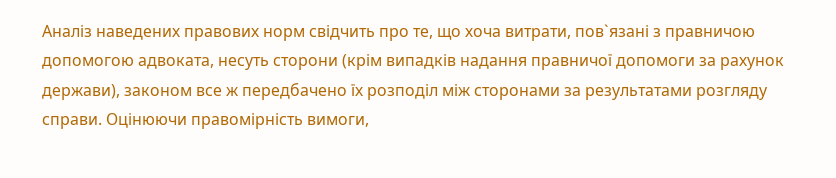Аналіз наведених правових норм свідчить про те, що хоча витрати, пов`язані з правничою допомогою адвоката, несуть сторони (крім випадків надання правничої допомоги за рахунок держави), законом все ж передбачено їх розподіл між сторонами за результатами розгляду справи. Оцінюючи правомірність вимоги,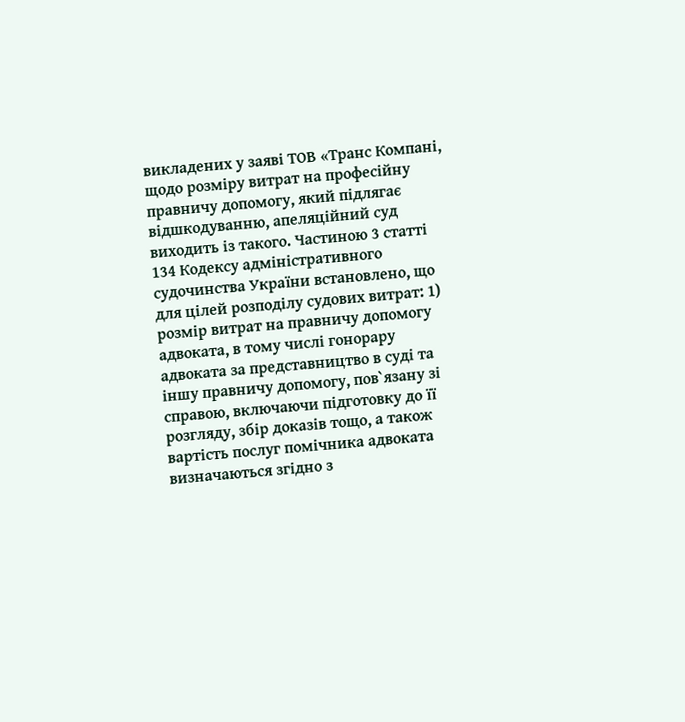викладених у заяві ТОВ «Транс Компані, щодо розміру витрат на професійну правничу допомогу, який підлягає відшкодуванню, апеляційний суд виходить із такого. Частиною 3 статті 134 Кодексу адміністративного судочинства України встановлено, що для цілей розподілу судових витрат: 1) розмір витрат на правничу допомогу адвоката, в тому числі гонорару адвоката за представництво в суді та іншу правничу допомогу, пов`язану зі справою, включаючи підготовку до її розгляду, збір доказів тощо, а також вартість послуг помічника адвоката визначаються згідно з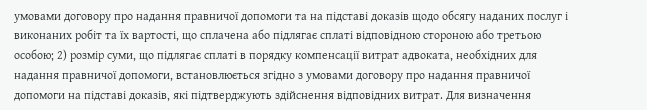умовами договору про надання правничої допомоги та на підставі доказів щодо обсягу наданих послуг і виконаних робіт та їх вартості, що сплачена або підлягає сплаті відповідною стороною або третьою особою; 2) розмір суми, що підлягає сплаті в порядку компенсації витрат адвоката, необхідних для надання правничої допомоги, встановлюється згідно з умовами договору про надання правничої допомоги на підставі доказів, які підтверджують здійснення відповідних витрат. Для визначення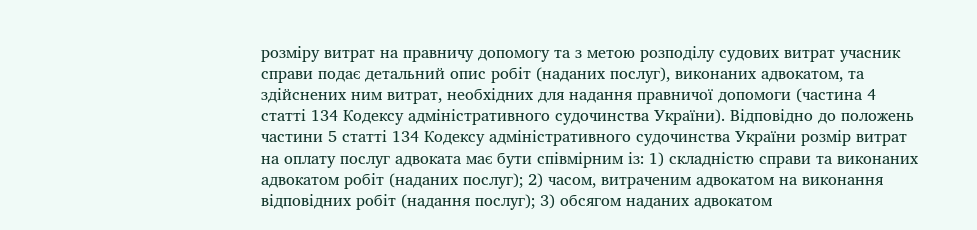розміру витрат на правничу допомогу та з метою розподілу судових витрат учасник справи подає детальний опис робіт (наданих послуг), виконаних адвокатом, та здійснених ним витрат, необхідних для надання правничої допомоги (частина 4 статті 134 Кодексу адміністративного судочинства України). Відповідно до положень частини 5 статті 134 Кодексу адміністративного судочинства України розмір витрат на оплату послуг адвоката має бути співмірним із: 1) складністю справи та виконаних адвокатом робіт (наданих послуг); 2) часом, витраченим адвокатом на виконання відповідних робіт (надання послуг); 3) обсягом наданих адвокатом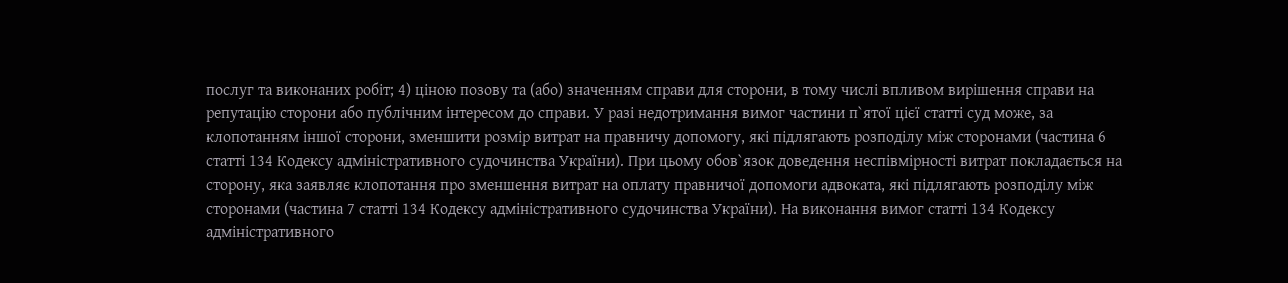послуг та виконаних робіт; 4) ціною позову та (або) значенням справи для сторони, в тому числі впливом вирішення справи на репутацію сторони або публічним інтересом до справи. У разі недотримання вимог частини п`ятої цієї статті суд може, за клопотанням іншої сторони, зменшити розмір витрат на правничу допомогу, які підлягають розподілу між сторонами (частина 6 статті 134 Кодексу адміністративного судочинства України). При цьому обов`язок доведення неспівмірності витрат покладається на сторону, яка заявляє клопотання про зменшення витрат на оплату правничої допомоги адвоката, які підлягають розподілу між сторонами (частина 7 статті 134 Кодексу адміністративного судочинства України). На виконання вимог статті 134 Кодексу адміністративного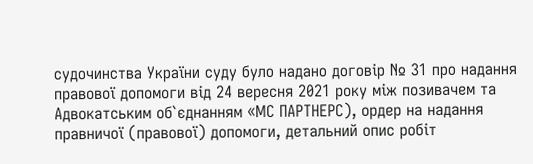судочинства України суду було надано договір № 31 про надання правової допомоги від 24 вересня 2021 року між позивачем та Адвокатським об`єднанням «МС ПАРТНЕРС), ордер на надання правничої (правової) допомоги, детальний опис робіт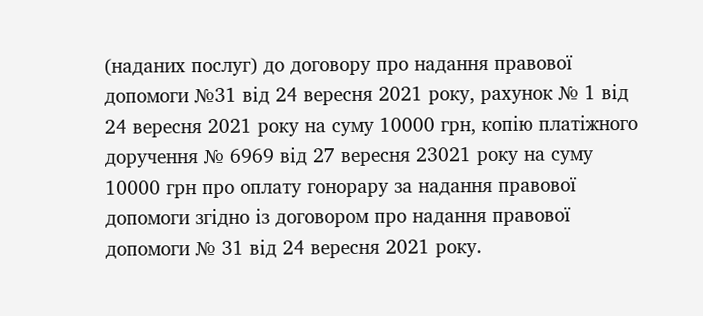(наданих послуг) до договору про надання правової допомоги №31 від 24 вересня 2021 року, рахунок № 1 від 24 вересня 2021 року на суму 10000 грн, копію платіжного доручення № 6969 від 27 вересня 23021 року на суму 10000 грн про оплату гонорару за надання правової допомоги згідно із договором про надання правової допомоги № 31 від 24 вересня 2021 року.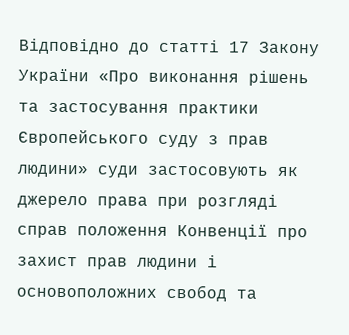Відповідно до статті 17 Закону України «Про виконання рішень та застосування практики Європейського суду з прав людини» суди застосовують як джерело права при розгляді справ положення Конвенції про захист прав людини і основоположних свобод та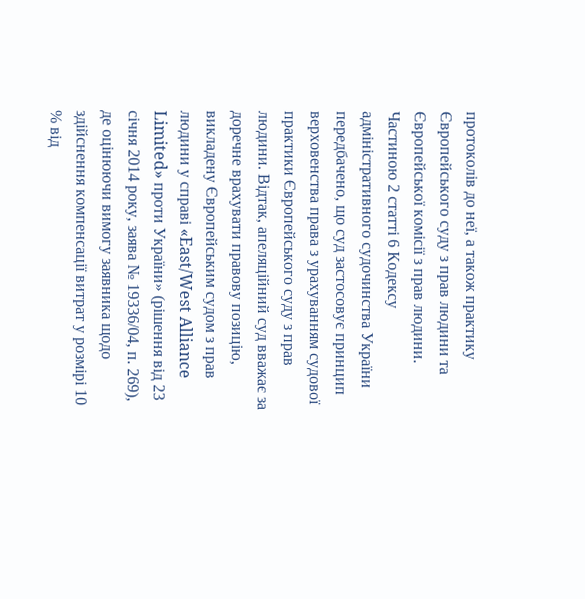протоколів до неї, а також практику Європейського суду з прав людини та Європейської комісії з прав людини. Частиною 2 статті 6 Кодексу адміністративного судочинства України передбачено, що суд застосовує принцип верховенства права з урахуванням судової практики Європейського суду з прав людини. Відтак, апеляційний суд вважає за доречне врахувати правову позицію, викладену Європейським судом з прав людини у справі «East/West Alliance Limited» проти України» (рішення від 23 січня 2014 року, заява № 19336/04, п. 269), де оцінюючи вимогу заявника щодо здійснення компенсації витрат у розмірі 10 % від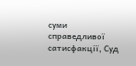суми справедливої сатисфакції, Суд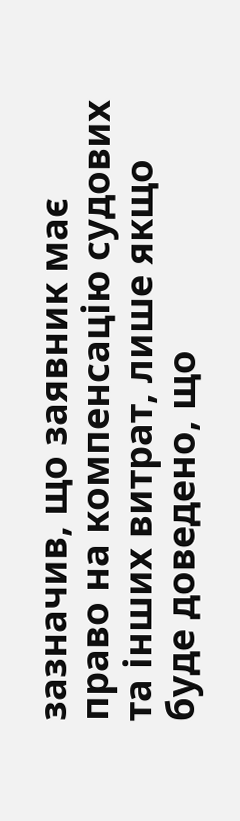зазначив, що заявник має право на компенсацію судових та інших витрат, лише якщо буде доведено, що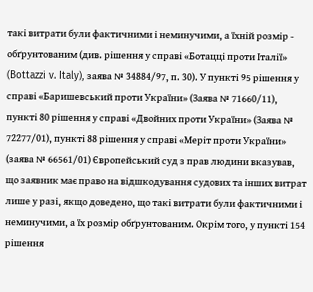такі витрати були фактичними і неминучими, а їхній розмір - обґрунтованим (див. рішення у справі «Ботацці проти Італії» (Bottazzi v. Italy), заява № 34884/97, п. 30). У пункті 95 рішення у справі «Баришевський проти України» (Заява № 71660/11), пункті 80 рішення у справі «Двойних проти України» (Заява № 72277/01), пункті 88 рішення у справі «Меріт проти України» (заява № 66561/01) Європейський суд з прав людини вказував, що заявник має право на відшкодування судових та інших витрат лише у разі, якщо доведено, що такі витрати були фактичними і неминучими, а їх розмір обґрунтованим. Окрім того, у пункті 154 рішення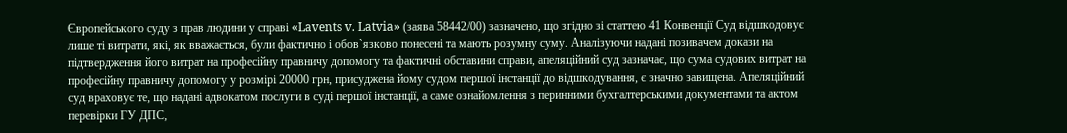Європейського суду з прав людини у справі «Lavents v. Latvia» (заява 58442/00) зазначено, що згідно зі статтею 41 Конвенції Суд відшкодовує лише ті витрати, які, як вважається, були фактично і обов`язково понесені та мають розумну суму. Аналізуючи надані позивачем докази на підтвердження його витрат на професійну правничу допомогу та фактичні обставини справи, апеляційний суд зазначає, що сума судових витрат на професійну правничу допомогу у розмірі 20000 грн, присуджена йому судом першої інстанції до відшкодування, є значно завищена. Апеляційний суд враховує те, що надані адвокатом послуги в суді першої інстанції, а саме ознайомлення з перинними бухгалтерськими документами та актом перевірки ГУ ДПС,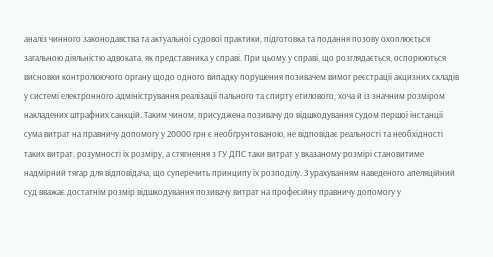аналіз чинного законодавства та актуальної судової практики, підготовка та подання позову охоплюється загальною діяльністю адвоката, як представника у справі. При цьому у справі, що розглядається, оспорюються висновки контролюючого органу щодо одного випадку порушення позивачем вимог реєстрації акцизних складів у системі електронного адміністрування реалізації пального та спирту етилового, хоча й із значним розміром накладених штрафних санкцій. Таким чином, присуджена позивачу до відшкодування судом першої інстанції сума витрат на правничу допомогу у 20000 грн є необґрунтованою, не відповідає реальності та необхідності таких витрат, розумності їх розміру, а стягнення з ГУ ДПС таки витрат у вказаному розмірі становитиме надмірний тягар для відповідача, що суперечить принципу їх розподілу. З урахуванням наведеного апеляційний суд вважає достатнім розмір відшкодування позивачу витрат на професійну правничу допомогу у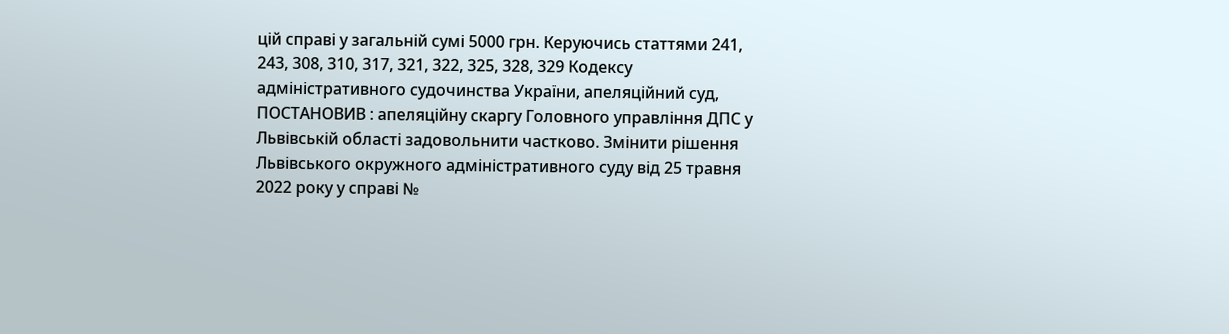цій справі у загальній сумі 5000 грн. Керуючись статтями 241, 243, 308, 310, 317, 321, 322, 325, 328, 329 Кодексу адміністративного судочинства України, апеляційний суд, ПОСТАНОВИВ : апеляційну скаргу Головного управління ДПС у Львівській області задовольнити частково. Змінити рішення Львівського окружного адміністративного суду від 25 травня 2022 року у справі №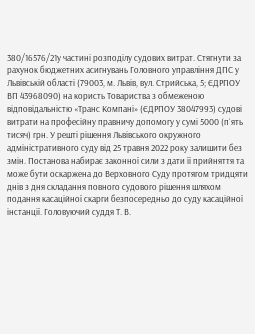380/16576/21у частині розподілу судових витрат. Стягнути за рахунок бюджетних асигнувань Головного управління ДПС у Львівській області (79003, м. Львів, вул. Стрийська, 5; ЄДРПОУ ВП 43968090) на користь Товариства з обмеженою відповідальністю «Транс Компані» (ЄДРПОУ 38047993) судові витрати на професійну правничу допомогу у сумі 5000 (п`ять тисяч) грн. У решті рішення Львівського окружного адміністративного суду від 25 травня 2022 року залишити без змін. Постанова набирає законної сили з дати її прийняття та може бути оскаржена до Верховного Суду протягом тридцяти днів з дня складання повного судового рішення шляхом подання касаційної скарги безпосередньо до суду касаційної інстанції. Головуючий суддя Т. В.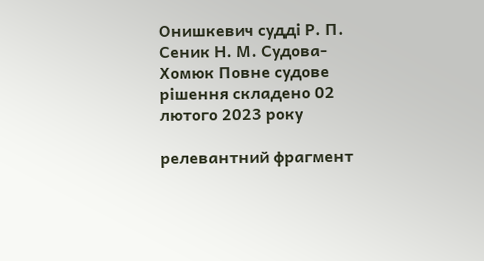Онишкевич судді Р. П. Сеник Н. М. Судова-Хомюк Повне судове рішення складено 02 лютого 2023 року

релевантний фрагмент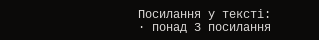Посилання у тексті:
· понад 3 посилання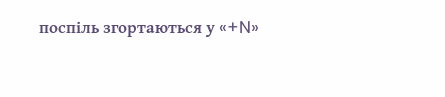поспіль згортаються у «+N»